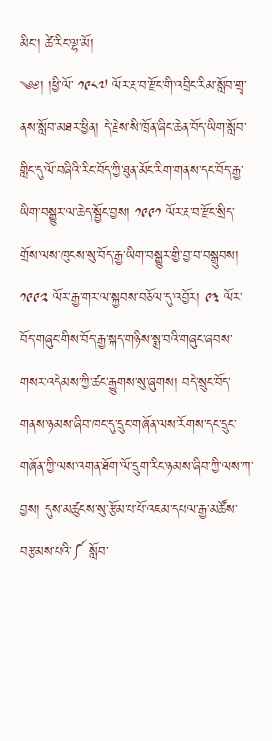མིང་། ཚེ་རིང་ལྷ་མོ།
༄༅། །ཕྱི་ལོ་ ༡༩༨༧ ལོར་རྔ་བ་རྫོང་གི་འབྲིང་རིམ་སློབ་གྲྭ་ནས་སློབ་མཐར་ཕྱིན། དེ་རྗེས་སི་ཁྲོན་ཞིང་ཆེན་བོད་ཡིག་སློབ་གླིང་དུ་ལོ་བཞིའི་རིང་བོད་ཀྱི་ཐུན་མོང་རིག་གནས་དང་བོད་རྒྱ་ཡིག་བསྒྱུར་ལ་ཆེད་སྦྱོང་བྱས། ༡༩༩༡ ལོར་རྔ་བ་རྫོང་སྲིད་གྲོས་ལས་ཁུངས་སུ་བོད་རྒྱ་ཡིག་བསྒྱུར་གྱི་བྱ་བ་བསྒྲུབས། ༡༩༩༢ ལོར་རྒྱ་གར་ལ་སྐྱབས་བཅོལ་དུ་འབྱོར། ༩༣ ལོར་བོད་གཞུང་གིས་བོད་རྒྱ་སྐད་གཉིས་སྨྲ་བའི་གཞུང་ཞབས་གསར་འདེམས་ཀྱི་ཚང་རྒྱུགས་སུ་ཞུགས། བདེ་སྲུང་བོད་གནས་ཉམས་ཞིབ་ཁང་དུ་དྲུང་གཞོན་ལས་རོགས་དང་དྲུང་གཞོན་ཀྱི་ལས་འགན་ཐོག་ལོ་དྲུག་རིང་ཉམས་ཞིབ་ཀྱི་ལས་ཀ་བྱས། དུས་མཚུངས་སུ་རྩོམ་པ་པོ་འཇམ་དཔལ་རྒྱ་མཚོས་བརྩམས་པའི་༼ སློབ་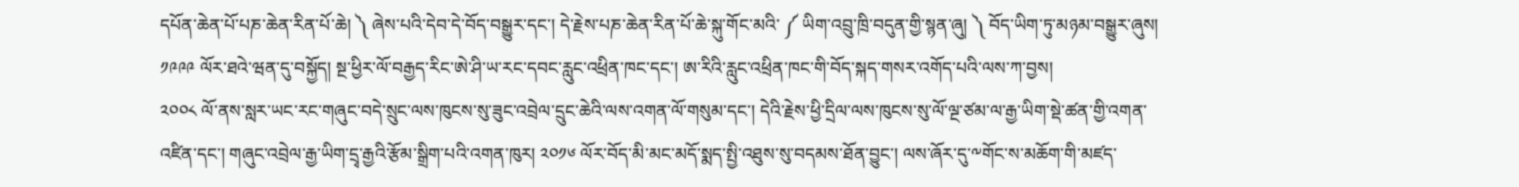དཔོན་ཆེན་པོ་པཎ་ཆེན་རིན་པོ་ཆེ། ༽ ཞེས་པའི་དེབ་དེ་བོད་བསྒྱུར་དང་། དེ་རྗེས་པཎ་ཆེན་རིན་པོ་ཆེ་སྐུ་གོང་མའི་ ༼ ཡིག་འབྲུ་ཁྲི་བདུན་གྱི་སྙན་ཞུ། ༽ བོད་ཡིག་ཏུ་མཉམ་བསྒྱུར་ཞུས། ༡༩༩༩ ལོར་ཐའེ་ཝན་དུ་བསྐྱོད། སྔ་ཕྱིར་ལོ་བརྒྱད་རིང་ཨེ་ཤི་ཡ་རང་དབང་རླུང་འཕྲིན་ཁང་དང་། ཨ་རིའི་རླུང་འཕྲིན་ཁང་གི་བོད་སྐད་གསར་འགོད་པའི་ལས་ཀ་བྱས།
༢༠༠༨ ལོ་ནས་སླར་ཡང་རང་གཞུང་བདེ་སྲུང་ལས་ཁུངས་སུ་ཟུང་འབྲེལ་དྲུང་ཆེའི་ལས་འགན་ལོ་གསུམ་དང་། དེའི་རྗེས་ཕྱི་དྲིལ་ལས་ཁུངས་སུ་ལོ་ལྔ་ཙམ་ལ་རྒྱ་ཡིག་སྡེ་ཚན་གྱི་འགན་འཛིན་དང་། གཞུང་འབྲེལ་རྒྱ་ཡིག་དྲྭ་རྒྱའི་རྩོམ་སྒྲིག་པའི་འགན་ཁུར། ༢༠༡༦ ལོར་བོད་མི་མང་མདོ་སྨད་སྤྱི་འཐུས་སུ་བདམས་ཐོན་བྱུང་། ལས་ཞོར་དུ་༸གོང་ས་མཆོག་གི་མཛད་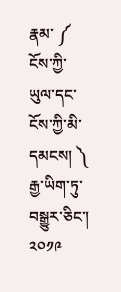རྣམ་ ༼ ངོས་ཀྱི་ཡུལ་དང་ངོས་ཀྱི་མི་དམངས། ༽ རྒྱ་ཡིག་ཏུ་བསྒྱུར་ཅིང་། ༢༠༡༩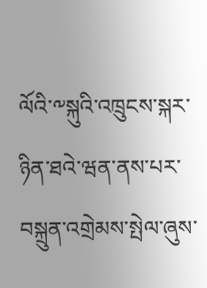ལོའི་༸སྐུའི་འཁྲུངས་སྐར་ཉིན་ཐའེ་ཝན་ནས་པར་བསྐྲུན་འགྲེམས་སྤེལ་ཞུས་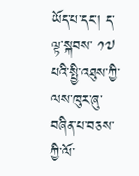ཡོད་པ་དང་། ད་ལྟ་སྐབས་ ༡༧ པའི་སྤྱི་འཐུས་ཀྱི་ལས་ཁུར་ཞུ་བཞིན་པ་བཅས་ཀྱི་ལོ་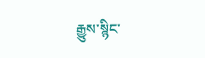རྒྱུས་སྙིང་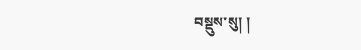བསྡུས་སུ། །